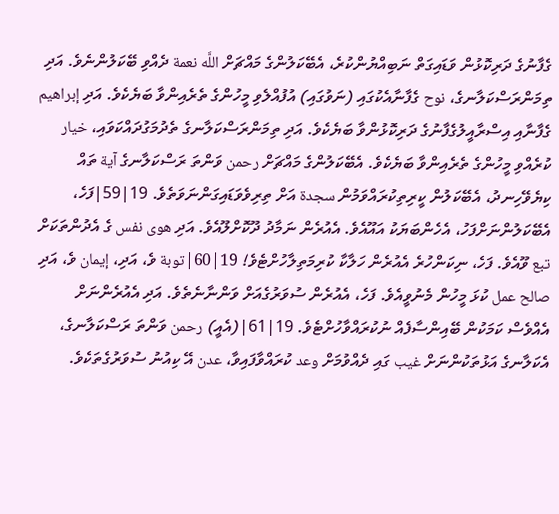ގެފާނުގެ ދަރިކޮޅުން ވަޑައިގަތް ނަބިއްޔުންކުރެ، އެބޭކަލުންގެ މައްޗަށް اللَّه نعمة ދެއްވި ބޭކަލުންނެވެ. އަދި ތިމަންރަސްކަލާނގެ، نوح ގެފާނާއެކުގައި (ނަވުގައި) އުފުއްލެވި މީހުންގެ ތެރެއިންވާ ބަޔެކެވެ. އަދި إبراهيم ގެފާނާއި އިސްރާއީލުގެފާނުގެ ދަރިކޮޅުންވާ ބަޔެކެވެ. އަދި ތިމަންރަސްކަލާނގެ ތެދުމަގުދައްކަވައި، خيار ކުރެއްވި މީހުންގެ ތެރެއިންވާ ބަޔެކެވެ. އެބޭކަލުންގެ މައްޗަށް رحمن ވަންތަ ރަސްކަލާނގެ آية ތައް ކިޔެވޭހިނދު، އެބޭކަލުން ކީރިތިކުރައްވަމުން سجدة އަށް ތިރިވެވަޑައިގަންނަވަތެވެ. 19|59|ފަހެ، އެބޭކަލުންނަށްފަހު، އެހެންބަޔަކު އައޫއެވެ. އެއުރެން ނަމާދު ދޫކޮށްލޫއެވެ. އަދި هوى نفس ގެ އެދުންތަކަށް تبع ވޫއެވެ. ފަހެ، ނިކަންހުރެ އެއުރެން ހަލާކާ ކުރިމަތިލާހުށްޓެވެ! 19|60|توبة ވެ، އަދި، إيمان ވެ، އަދި صالح عمل ކުޅަ މީހުން މެނުވީއެވެ. ފަހެ، އެއުރެން ސުވަރުގެއަށް ވަންނާނެތެވެ. އަދި އެއުރެންނަށް އެއްވެސް ކަމަކުން ބޭއިންސާފެއް ނުކުރައްވާހުށްޓެވެ. 19|61|(އެއީ) رحمن ވަންތަ ރަސްކަލާނގެ، އެކަލާނގެ އަޅުތަކުންނަށް غيب ގައި ދެއްވުމަށް وعد ކުރައްވާފައިވާ، عدن އޭ ކިއުނު ސުވަރުގެތަކެވެ.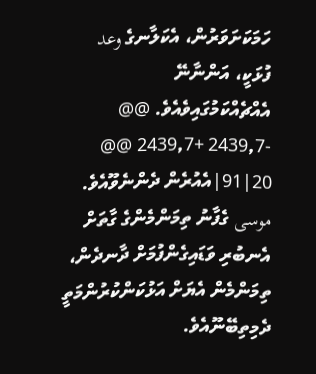ހަމަކަށަވަރުން، އެކަލާނގެ وعد ފުޅަކީ، އަންނާނޭ އެއްޗެއްކަމުގައިވެއެވެ. @@ -2439,7 +2439,7 @@ 20|91|އެއުރެން ދެންނެވޫއެވެ. موسى ގެފާނު ތިމަންމެންގެ ގާތަށް އެނބުރި ވަޑައިގެންފުމަށް ދާނދެން، ތިމަންމެން އެޔަށް އަޅުކަންކުރުންމަތީ ދެމިތިބޭނޫއެވެ.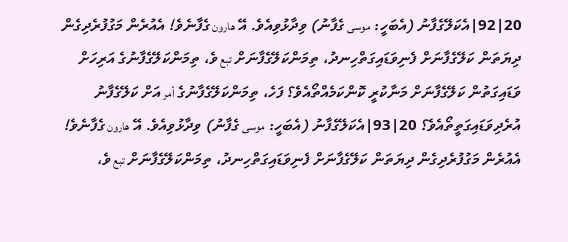20|92|އެކަލޭގެފާނު (އެބަހީ: موسى ގެފާނު) ވިދާޅުވިއެވެ. އޭ هارون ގެފާނެވެ! އެއުރެން މަގުފުރެދިގެން ދިޔަތަން ކަލޭގެފާނަށް ފެނިވަޑައިގަތްހިނދު، ތިމަންކަލޭގެފާނަށް تبع ވެ، ތިމަންކަލޭގެފާނުގެ އަރިހަށް ވަޑައިގަތުން ކަލޭގެފާނަށް މަނާކުރީ ކޮންކަމެއްތޯއެވެ؟ ފަހެ، ތިމަންކަލޭގެފާނުގެ أمر އަށް ކަލޭގެފާނު އުރެދިވަޑައިގަތީތޯއެވެ؟ 20|93|އެކަލޭގެފާނު (އެބަހީ: موسى ގެފާނު) ވިދާޅުވިއެވެ. އޭ هارون ގެފާނެވެ! އެއުރެން މަގުފުރެދިގެން ދިޔަތަން ކަލޭގެފާނަށް ފެނިވަޑައިގަތްހިނދު، ތިމަންކަލޭގެފާނަށް تبع ވެ،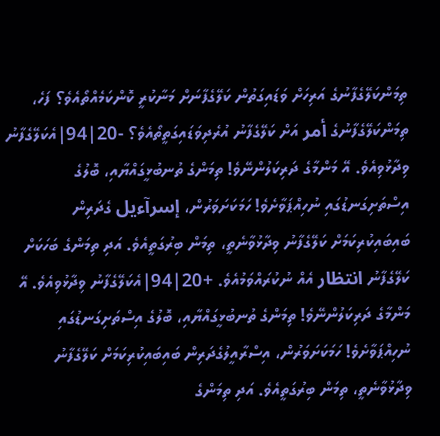ތިމަންކަލޭގެފާނުގެ އަރިހަށް ވަޑައިގަތުން ކަލޭގެފާނަށް މަނާކުރީ ކޮންކަމެއްތޯއެވެ؟ ފަހެ، ތިމަންކަލޭގެފާނުގެ أمر އަށް ކަލޭގެފާނު އުރެދިވަޑައިގަތީތޯއެވެ؟ -20|94|އެކަލޭގެފާނު ވިދާޅުވިއެވެ. އޭ މަންމާގެ ދަރިކަލުންނޭވެ! ތިމަންގެ ތުނބުޅީގައްޔާއި، ބޮލުގެ އިސްތަށިގަނޑުގައި ނުހިއްޕަވާށެވެ! ހަމަކަށަވަރުން، إسرآءيل ގެދަރިން ބައިބައިކުރިކަމަށް ކަލޭގެފާނު ވިދާޅުވާނެތީ، ތިމަން ބިރުގަތީއެވެ. އަދި ތިމަންގެ ބަހަކަށް ކަލޭގެފާނު انتظار އެއް ނުކުރައްވަމުއެވެ. +20|94|އެކަލޭގެފާނު ވިދާޅުވިއެވެ. އޭ މަންމާގެ ދަރިކަލުންނޭވެ! ތިމަންގެ ތުނބުޅީގައްޔާއި، ބޮލުގެ އިސްތަށިގަނޑުގައި ނުހިއްޕަވާށެވެ! ހަމަކަށަވަރުން، އިސްރާއީލުގެދަރިން ބައިބައިކުރިކަމަށް ކަލޭގެފާނު ވިދާޅުވާނެތީ، ތިމަން ބިރުގަތީއެވެ. އަދި ތިމަންގެ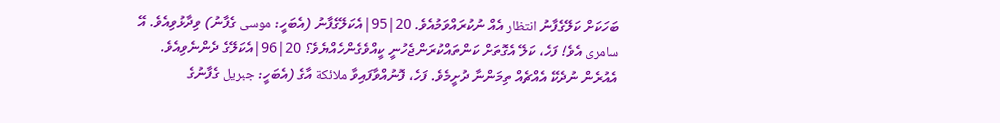ބަހަކަށް ކަލޭގެފާނު انتظار އެއް ނުކުރައްވަމުއެވެ. 20|95|އެކަލޭގެފާނު (އެބަހީ: موسى ގެފާނު) ވިދާޅުވިއެވެ. އޭ سامرى އެވެ! ފަހެ، ކަލޭ އެގޮތަށް ކަންތައްކުރަންޖެހުނީ ކީއްވެގެންހެއްޔެވެ؟ 20|96|އެކަލޭގެ ދެންނެވިއެވެ. އެއުރެން ނުދެކޭ އެއްޗެއް ތިމަންނާ ދުށީމެވެ. ފަހެ، ފޮނުއްވާފައިވާ ملائكة އާގެ (އެބަހީ: جبريل ގެފާނުގެ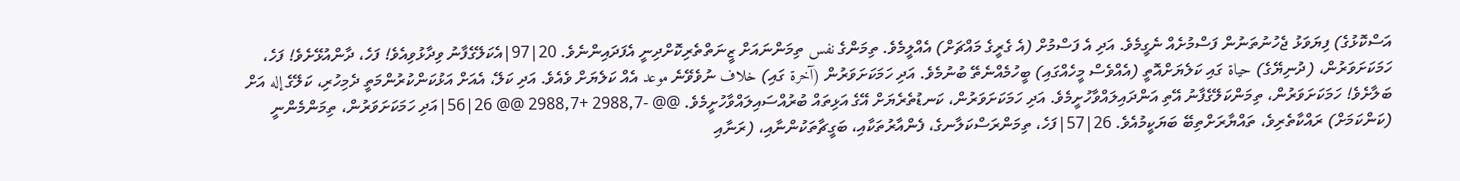އަސްކޮޅުގެ) ފިޔަވަޅު ޖެހުނުތަނުން ފަސްމުށެއް ނެގީމެވެ. އަދި އެ ފަސްމުށް (އެ ގެރީގެ މައްޗަށް) އެއްލީމެވެ. ތިމަންގެ نفس ތިމަންނައަށް ޒީނަތްތެރިކޮށްދިނީ އެފަދައިންނެވެ. 20|97|އެކަލޭގެފާނު ވިދާޅުވިއެވެ! ފަހެ، ދާންއުޅޭށެވެ! ފަހެ، ހަމަކަށަވަރުން، (ދުނިޔޭގެ) حياة ގައި ކަލެޔަށްއޮތީ (އެއްވެސް މީހެއްގައި) ބީހުމެއްނެތޭ ބުނުމެވެ. އަދި ހަމަކަށަވަރުން (آخرة ގައި) خلاف ނުވެވޭނެ موعد އެއް ކަލެޔަށް ވެއެވެ. އަދި ކަލޭ، އެއަށް އަޅުކަންކުރުންމަތީ ދެމިހުރި، ކަލޭގެ إله އަށް ބަލާށެވެ! ހަމަކަށަވަރުން، ތިމަންކަލޭގެފާނު އޭތި އަންދައިލައްވާހުށީމެވެ. އަދި ހަމަކަށަވަރުން، ކަނޑުތެރެޔަށް އޭގެ އަޅިތައް ބުރުއްސައިލައްވާހުށީމެވެ. @@ -2988,7 +2988,7 @@ 26|56|އަދި ހަމަކަށަވަރުން، ތިމަންމެންނީ (ކަންކަމަށް) ރައްކާތެރިވެ، ތައްޔާރަށްތިބޭ ބަޔަކީމުއެވެ. 26|57|ފަހެ، ތިމަންރަސްކަލާނގެ، ފެންއާރުތަކާއި، ބަގީޗާތަކުންނާއި، (ރަނާއި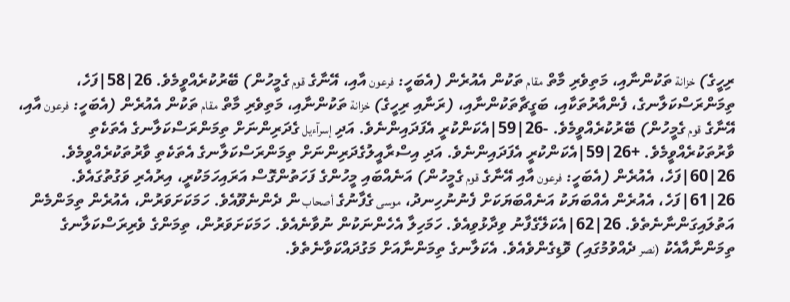ރިހީގެ) خزانة ތަކުންނާއި، މަތިވެރި މާތް مقام ތަކުން އެއުރެން (އެބަހީ: فرعون އާއި، އޭނާގެ قوم ގެމީހުން) ބޭރުކުރެއްވީމެވެ. 26|58|ފަހެ، ތިމަންރަސްކަލާނގެ، ފެންއާރުތަކާއި، ބަގީޗާތަކުންނާއި، (ރަނާއި ރިހީގެ) خزانة ތަކުންނާއި، މަތިވެރި މާތް مقام ތަކުން އެއުރެން (އެބަހީ: فرعون އާއި، އޭނާގެ قوم ގެމީހުން) ބޭރުކުރެއްވީމެވެ. -26|59|އެކަންކުރީ އެފަދައިންނެވެ. އަދި إسرآءيل ގެދަރިންނަށް ތިމަންރަސްކަލާނގެ އެތަކެތި ވާރުތަކުރެއްވީމެވެ. +26|59|އެކަންކުރީ އެފަދައިންނެވެ. އަދި އިސްރާއީލުގެދަރިންނަށް ތިމަންރަސްކަލާނގެ އެތަކެތި ވާރުތަކުރެއްވީމެވެ. 26|60|ފަހެ، އެއުރެން (އެބަހީ: فرعون އާއި އޭނާގެ قوم ގެމީހުން) އަނެއްބައި މީހުންގެ ފަހަތުންގޮސް އަރައިހަމަކުރީ، އިރުއެރި ވަގުތުގައެވެ. 26|61|ފަހެ، އެއުރެން އެއްބަޔަކު އަނެއްބަޔަކަށް ފެނުނުހިނދު، موسى ގެފާނުގެ أصحاب ން ދެންނެވޫއެވެ. ހަމަކަށަވަރުން، އެއުރެން ތިމަންމެން އަތުލައިގަންނާނެތެވެ. 26|62|އެކަލޭގެފާނު ވިދާޅުވިއެވެ. ހަމަހިލާ އެހެންނަކުން ނުވާނެއެވެ. ހަމަކަށަވަރުން، ތިމަންގެ ވެރިރަސްކަލާނގެ ތިމަންނާއާއެކު (نصر ދެއްވުމުގައި) ވޮޑިގެންވެއެވެ. އެކަލާނގެ ތިމަންނާއަށް މަގުދައްކަވާނެތެވެ.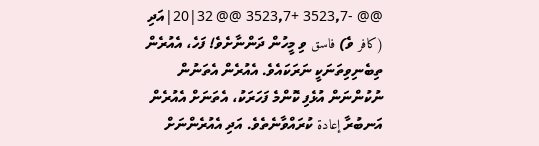@@ -3523,7 +3523,7 @@ 32|20|އަދި (كافر ވެ) فاسق ވި މީހުން ދަންނާށެވެ! ފަހެ، އެއުރެން ތިބެނިވިތަނަކީ ނަރަކައެވެ. އެއުރެން އެތަނުން ނުކުންނަން އުޅެފި ކޮންމެ ފަހަރަކު، އެތަނަށް އެއުރެން އަނބުރާ إعادة ކުރައްވާނެތެވެ. އަދި އެއުރެންނަށް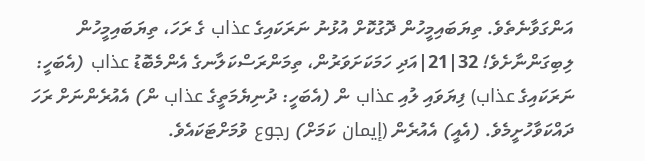އަންގަވާނެތެވެ. ތިޔަބައިމީހުން ދޮގުކޮށް އުޅުނު ނަރަކައިގެ عذاب ގެ ރަހަ، ތިޔަބައިމީހުން ލިބިގަންނާށެވެ! 32|21|އަދި ހަމަކަށަވަރުން، ތިމަންރަސްކަލާނގެ އެންމެބޮޑު عذاب (އެބަހީ: ނަރަކައިގެ عذاب) ފިޔަވައި ލުއި عذاب ން (އެބަހީ: ދުނިޔެމަތީގެ عذاب ން) އެއުރެންނަށް ރަހަ ދައްކަވާހުށީމެވެ. (އެއީ) އެއުރެން (إيمان ކަމަށް) رجوع ވުމަށްޓަކައެވެ.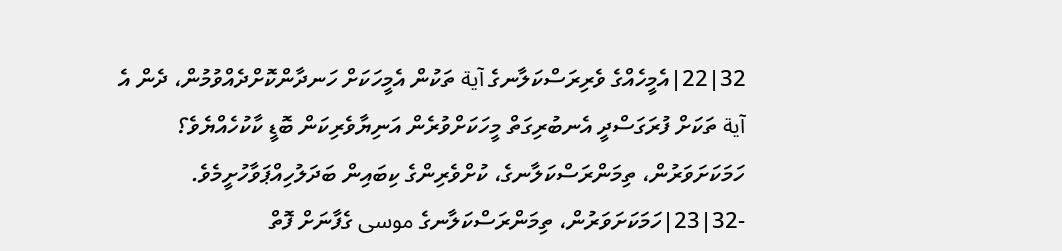32|22|އެމީހެއްގެ ވެރިރަސްކަލާނގެ آية ތަކުން އެމީހަކަށް ހަނދާންކޮށްދެއްވުމުން، ދެން އެ آية ތަކަށް ފުރަގަސްދީ އެނބުރިގަތް މީހަކަށްވުރެން އަނިޔާވެރިކަން ބޮޑީ ކާކުހެއްޔެވެ؟ ހަމަކަށަވަރުން، ތިމަންރަސްކަލާނގެ، ކުށްވެރިންގެ ކިބައިން ބަދަލުހިއްޕަވާހުށީމެވެ. -32|23|ހަމަކަށަވަރުން، ތިމަންރަސްކަލާނގެ موسى ގެފާނަށް ފޮތް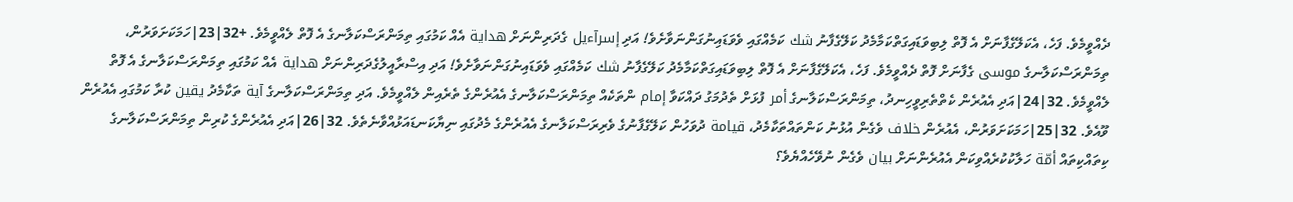ދެއްވީމެވެ. ފަހެ، އެކަލޭގެފާނަށް އެ ފޮތް ލިބިވަޑައިގަތްކަމާމެދު ކަލޭގެފާނު شك ކަމެއްގައި ވެވަޑައިނުގަންނަވާށެވެ! އަދި إسرآءيل ގެދަރިންނަށް هداية އެއް ކަމުގައި ތިމަންރަސްކަލާނގެ އެ ފޮތް ލެއްވީމެވެ. +32|23|ހަމަކަށަވަރުން، ތިމަންރަސްކަލާނގެ موسى ގެފާނަށް ފޮތް ދެއްވީމެވެ. ފަހެ، އެކަލޭގެފާނަށް އެ ފޮތް ލިބިވަޑައިގަތްކަމާމެދު ކަލޭގެފާނު شك ކަމެއްގައި ވެވަޑައިނުގަންނަވާށެވެ! އަދި އިސްރާއީލުގެދަރިންނަށް هداية އެއް ކަމުގައި ތިމަންރަސްކަލާނގެ އެ ފޮތް ލެއްވީމެވެ. 32|24|އަދި އެއުރެން ކެތްތެރިވީހިނދު، ތިމަންރަސްކަލާނގެ أمر ފުޅަށް ތެދުމަގު ދައްކަވާ إمام ންތަކެއް ތިމަންރަސްކަލާނގެ އެއުރެންގެ ތެރެއިން ލެއްވީމެވެ. އަދި ތިމަންރަސްކަލާނގެ آية ތަކާމެދު يقين ކުރާ ކަމުގައި އެއުރެން ވޫއެވެ. 32|25|ހަމަކަށަވަރުން، އެއުރެން خلاف ވެގެން އުޅުނު ކަންތައްތަކާމެދު، قيامة ދުވަހުން ކަލޭގެފާނުގެ ވެރިރަސްކަލާނގެ އެއުރެންގެ މެދުގައި ނިޔާކަނޑައަޅުއްވާނެތެވެ. 32|26|އަދި އެއުރެންގެ ކުރިން ތިމަންރަސްކަލާނގެ ކިތައްކިތައް أمّة ހަލާކުކުރެއްވިކަން އެއުރެންނަށް بيان ވެގެން ނުވޭހެއްޔެވެ؟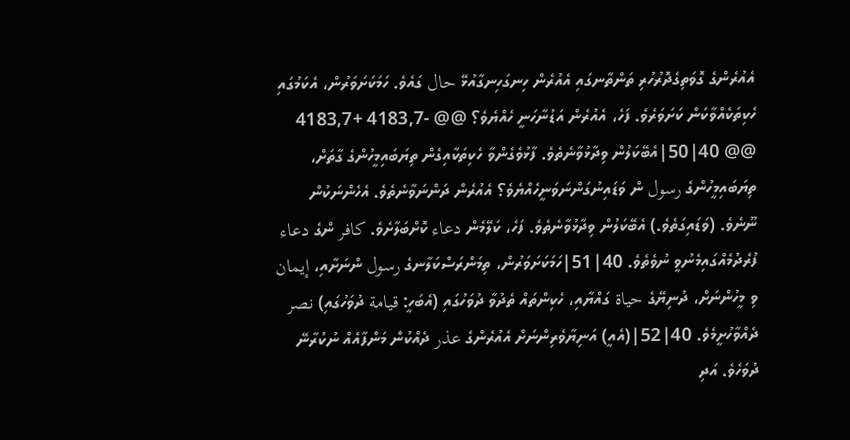އެއުރެންގެ ގޮވަތިގެދޮރުހުރި ތަންތާނގައި އެއުރެން ހިނގަހިނގާއުޅޭ حال ގައެވެ. ހަމަކަށަވަރުން، އެކަމުގައި ހެކިތަކެއްވާކަން ކަށަވަރެވެ. ފަހެ، އެއުރެން އަޑުނާހަނީ ހެއްޔެވެ؟ @@ -4183,7 +4183,7 @@ 40|50|އެބޭކަލުން ވިދާޅުވާނެތެވެ. ފާޅުވެގެންވާ ހެކިތަކާއިގެން ތިޔަބައިމީހުންގެ ގާތަށް، ތިޔަބައިމީހުންގެ رسول ން ވަޑައިނުގަންނަވަނީހެއްޔެވެ؟ އެއުރެން ދަންނަވާނެތެވެ. އެހެންނަކުން ނޫނެވެ. (ވަޑައިގަތެވެ.) އެބޭކަލުން ވިދާޅުވާނެތެވެ. ފަހެ، ކަލޭމެން دعاء ކޮށްބަލާށެވެ. كافر ންގެ دعاء ފުރެދުމެއްގައިމެނުވީ ނުވެތެވެ. 40|51|ހަމަކަށަވަރުން، ތިމަންރަސްކަލާނގެ رسول ންނަށާއި، إيمان ވި މީހުންނަށް، ދުނިޔޭގެ حياة ގައްޔާއި، ހެކިންތައް ތެދުވާ ދުވަހުގައި (އެބަހީ: قيامة ދުވަހުގައި) نصر ދެއްވާހުށީމެވެ. 40|52|(އެއީ) އަނިޔާވެރިންނަށް އެއުރެންގެ عذر ދެއްކުން މަންފާއެއް ނުކުރާނޭ ދުވަހެވެ. އަދި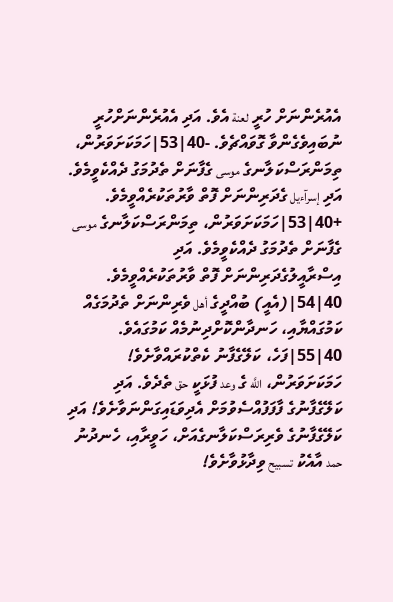އެއުރެންނަށް ހުރީ لعنة އެވެ. އަދި އެއުރެންނަށްހުރީ ނުބައިވެގެންވާ ގޮވައްޗެވެ. -40|53|ހަމަކަށަވަރުން، ތިމަންރަސްކަލާނގެ موسى ގެފާނަށް ތެދުމަގު ދެއްކެވީމެވެ. އަދި إسرآءيل ގެދަރިންނަށް ފޮތް ވާރުތަކުރެއްވީމެވެ. +40|53|ހަމަކަށަވަރުން، ތިމަންރަސްކަލާނގެ موسى ގެފާނަށް ތެދުމަގު ދެއްކެވީމެވެ. އަދި އިސްރާއީލުގެދަރިންނަށް ފޮތް ވާރުތަކުރެއްވީމެވެ. 40|54|(އެއީ) ބުއްދީގެ أهل ވެރިންނަށް ތެދުމަގެއް ކަމުގައްޔާއި، ހަނދާންކޮށްދިނުމެއް ކަމުގައެވެ. 40|55|ފަހެ، ކަލޭގެފާނު ކެތްކުރައްވާށެވެ! ހަމަކަށަވަރުން، اللَّه ގެ وعد ފުޅަކީ حق ތެދެވެ. އަދި ކަލޭގެފާނުގެ ފާފަފުއްސެވުމަށް އެދިވަޑައިގަންނަވާށެވެ! އަދި ކަލޭގެފާނުގެ ވެރިރަސްކަލާނގެއަށް، ހަވީރާއި، ހެނދުނު حمد އާއެކު تسبيح ވިދާޅުވާށެވެ!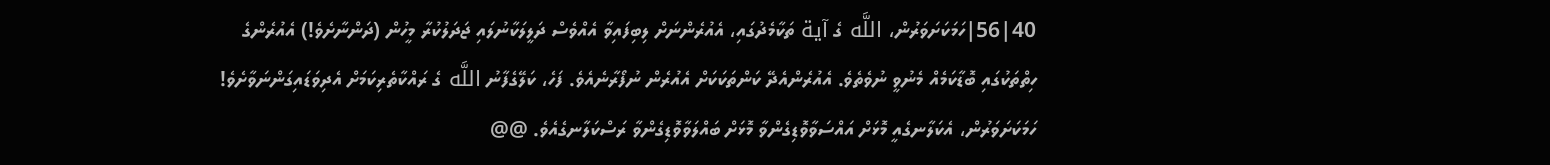40|56|ހަމަކަށަވަރުން، اللَّه ގެ آية ތަކާމެދުގައި، އެއުރެންނަށް ލިބިފައިވާ އެއްވެސް ދަލީލަކާނުލައި ޖަދަލުކުރާ މީހުން (ދަންނާށެވެ!) އެއުރެންގެ ހިތްތަކުގައި ބޮޑާކަމެއް މެނުވީ ނުވެތެވެ. އެއުރެންއެދޭ ކަންތަކަކަށް އެއުރެން ނުފޯރާނެއެވެ. ފަހެ، ކަލޭގެފާނު اللَّه ގެ ރައްކާތެރިކަމަށް އެދިވަޑައިގަންނަވާށެވެ! ހަމަކަށަވަރުން، އެކަލާނގެއީ މޮޅަށް އައްސަވާވޮޑިގެންވާ މޮޅަށް ބައްލަވާވޮޑިގެންވާ ރަސްކަލާނގެއެވެ. @@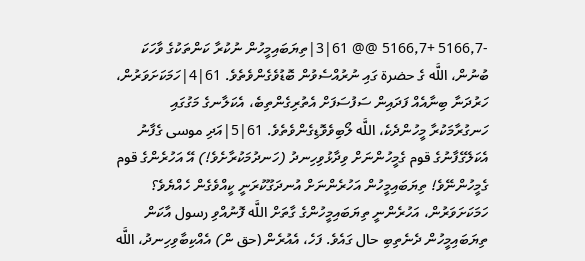-5166,7 +5166,7 @@ 61|3|ތިޔަބައިމީހުން ނުކުރާ ކަންތަކުގެ ވާހަކަ ބުނުން، اللَّه ގެ حضرة ގައި ނުރުއްސެވުން ބޮޑުވެގެންވެތެވެ. 61|4|ހަމަކަށަވަރުން، ހަރުދަނާ ބިނާއެއް ފަދައިން ސަފުސަފަށް އެތުރިގެންތިބެ، އެކަލާނގެ މަގުގައި ހަނގުރާމަކުރާ މީހުންދެކެ، اللَّه ލޯބިވެވޮޑިގެންވެތެވެ. 61|5|އަދި موسى ގެފާނު އެކަލޭގެފާނުގެ قوم ގެމީހުންނަށް ވިދާޅުވިހިނދު (ހަނދުމަކުރާށެވެ!) އޭ އަހުރެންގެ قوم ގެމީހުންނޭވެ! ތިޔަބައިމީހުން އަހުރެންނަށް އުނދަގޫކުރަނީ ކީއްވެގެން ހެއްޔެވެ؟ ހަމަކަށަވަރުން، އަހުރެންނީ ތިޔަބައިމީހުންގެ ގާތަށް اللَّه ފޮނުއްވި رسول އާކަން ތިޔަބައިމީހުން ދެނެތިބި حال ގައެވެ. ފަހެ، އެއުރެން (حق ން) އެއްކިބާވިހިނދު، اللَّه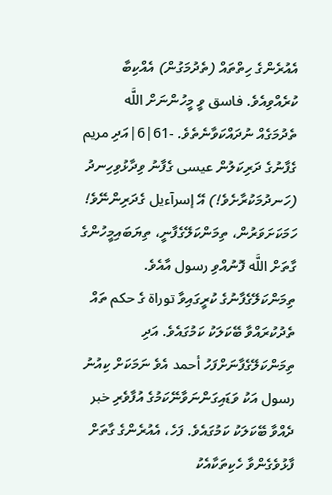އެއުރެންގެ ހިތްތައް (ތެދުމަގުން) އެއްކިބާ ކުރެއްވިއެވެ. فاسق ވީ މީހުންނަށް اللَّه ތެދުމަގެއް ނުދައްކަވާނެތެވެ. -61|6|އަދި مريم ގެފާނުގެ ދަރިކަލުން عيسى ގެފާނު ވިދާޅުވިހިނދު (ހަނދުމަކުރާށެވެ!) އޭ إسرآءيل ގެދަރިންނޭވެ! ހަމަކަށަވަރުން، ތިމަންކަލޭގެފާނީ، ތިޔަބައިމީހުންގެ ގާތަށް اللَّه ފޮނުއްވި رسول އާއެވެ. ތިމަންކަލޭގެފާނުގެ ކުރީގައިވާ توراة ގެ حكم ތައް ތެދުކުރައްވާ ބޭކަލަކު ކަމުގައެވެ. އަދި ތިމަންކަލޭގެފާނަށްފަހު أحمد އެވެ ނަމަކަށް ކިއުނު رسول އަކު ވަޑައިގަންނަވާނޭކަމުގެ އުފާވެރި خبر ދެއްވާ ބޭކަލަކު ކަމުގައެވެ. ފަހެ، އެއުރެންގެ ގާތަށް ފާޅުވެގެންވާ ހެކިތަކާއެކު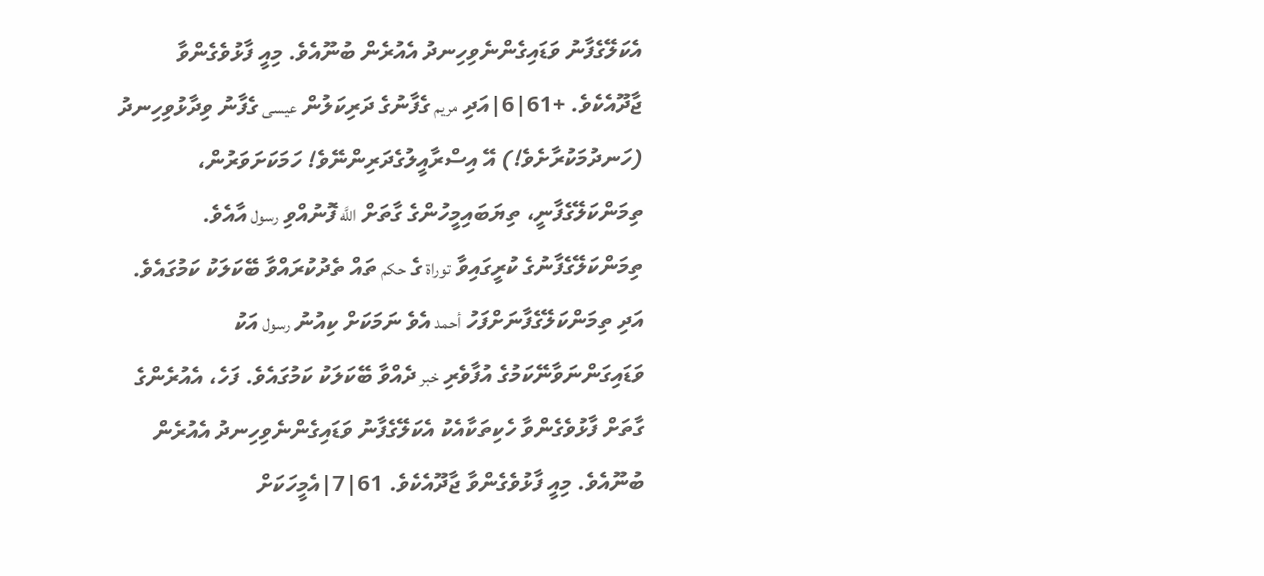އެކަލޭގެފާނު ވަޑައިގެންނެވިހިނދު އެއުރެން ބުނޫއެވެ. މިއީ ފާޅުވެގެންވާ ޖާދޫއެކެވެ. +61|6|އަދި مريم ގެފާނުގެ ދަރިކަލުން عيسى ގެފާނު ވިދާޅުވިހިނދު (ހަނދުމަކުރާށެވެ!) އޭ އިސްރާއީލުގެދަރިންނޭވެ! ހަމަކަށަވަރުން، ތިމަންކަލޭގެފާނީ، ތިޔަބައިމީހުންގެ ގާތަށް اللَّه ފޮނުއްވި رسول އާއެވެ. ތިމަންކަލޭގެފާނުގެ ކުރީގައިވާ توراة ގެ حكم ތައް ތެދުކުރައްވާ ބޭކަލަކު ކަމުގައެވެ. އަދި ތިމަންކަލޭގެފާނަށްފަހު أحمد އެވެ ނަމަކަށް ކިއުނު رسول އަކު ވަޑައިގަންނަވާނޭކަމުގެ އުފާވެރި خبر ދެއްވާ ބޭކަލަކު ކަމުގައެވެ. ފަހެ، އެއުރެންގެ ގާތަށް ފާޅުވެގެންވާ ހެކިތަކާއެކު އެކަލޭގެފާނު ވަޑައިގެންނެވިހިނދު އެއުރެން ބުނޫއެވެ. މިއީ ފާޅުވެގެންވާ ޖާދޫއެކެވެ. 61|7|އެމީހަކަށް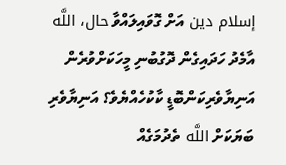إسلام دين އަށް ގޮވައިލައްވާ حال، اللَّه އާމެދު ހަދައިގެން ދޮގުބުނި މީހަކަށްވުރެން އަނިޔާވެރިކަންބޮޑީ ކާކުހެއްޔެވެ؟ އަނިޔާވެރި ބަޔަކަށް اللَّه ތެދުމަގެއް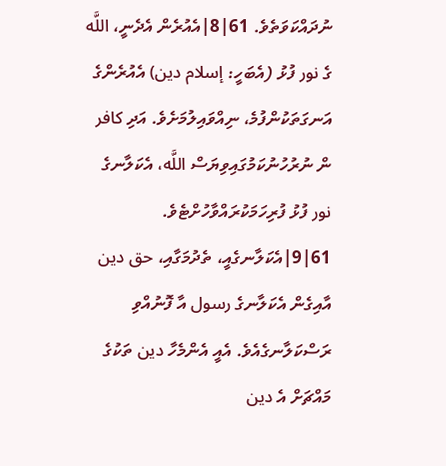ނުދައްކަވަތެވެ. 61|8|އެއުރެން އެދެނީ، اللَّه ގެ نور ފުޅު (އެބަހީ: إسلام دين) އެއުރެންގެ އަނގަތަކުންފުމެ، ނިއްވައިލުމަށެވެ. އަދި كافر ން ނުރުހުނުކަމުގައިވިޔަސް اللَّه، އެކަލާނގެ نور ފުޅު ފުރިހަމަކުރައްވާހުށްޓެވެ. 61|9|އެކަލާނގެއީ، ތެދުމަގާއި، حق دين އާއިގެން އެކަލާނގެ رسول އާ ފޮނުއްވި ރަސްކަލާނގެއެވެ. އެއީ އެންމެހާ دين ތަކުގެ މައްޗަށް އެ دين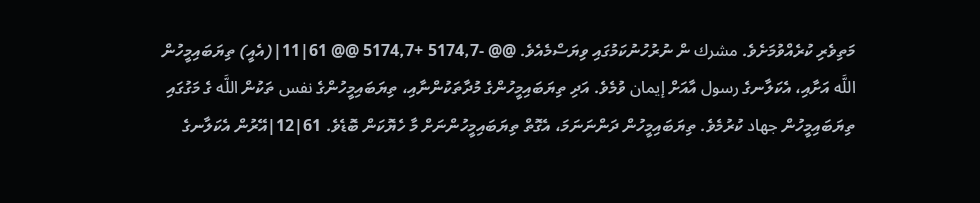މަތިވެރި ކުރެއްވުމަށެވެ. مشرك ން ނުރުހުނުކަމުގައި ވިޔަސްމެއެވެ. @@ -5174,7 +5174,7 @@ 61|11|(އެއީ) ތިޔަބައިމީހުން اللَّه އަށާއި، އެކަލާނގެ رسول އާއަށް إيمان ވުމެވެ. އަދި ތިޔަބައިމީހުންގެ މުދާތަކުންނާއި، ތިޔަބައިމީހުންގެ نفس ތަކުން اللَّه ގެ މަގުގައި ތިޔަބައިމީހުން جهاد ކުރުމެވެ. ތިޔަބައިމީހުން ދަންނަނަމަ، އެގޮތް ތިޔަބައިމީހުންނަށް މާ ހެޔޮކަން ބޮޑެވެ. 61|12|އޭރުން އެކަލާނގެ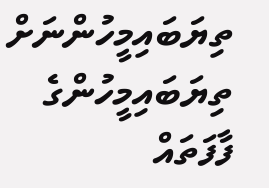ތިޔަބައިމީހުންނަށް ތިޔަބައިމީހުންގެ ފާފަތައް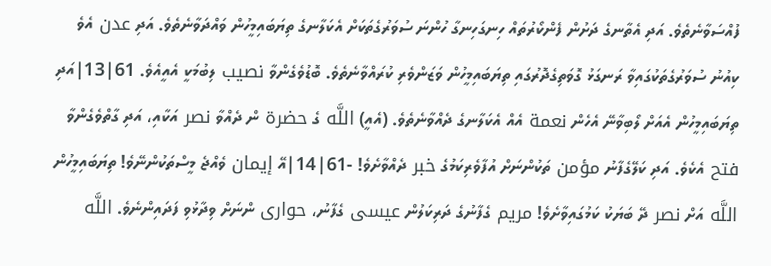ފުއްސަވާނެތެވެ. އަދި އެތާނގެ ދަށުން ފެންކޯރުތައް ހިނގަހިނގާ ހުންނަ ސުވަރުގެތަކަށް އެކަލާނގެ ތިޔަބައިމީހުން ވައްދަވާނެތެވެ. އަދި عدن އެވެ ކިއުނު ސުވަރުގެތަކުގައިވާ ރަނގަޅު ގޮވަތިގެދޮރުގައި ތިޔަބައިމީހުން ވަޒަންވެރި ކުރައްވާނެތެވެ. ބޮޑުވެގެންވާ نصيب ލިބުމަކީ އެއީއެވެ. 61|13|އަދި ތިޔަބައިމީހުން އެއަށް ލޯބިވާނޭ އެހެން نعمة އެއް އެކަލާނގެ ދެއްވާނެތެވެ. (އެއީ) اللَّه ގެ حضرة ން ދެއްވާ نصر އަކާއި، އަދި ގާތްވެގެންވާ فتح އެކެވެ. އަދި ކަލޭގެފާނު مؤمن ތަކުންނަށް އުފާވެރިކަމުގެ خبر ދެއްވާށެވެ! -61|14|އޭ إيمان ވެއްޖެ މީސްތަކުންނޭވެ! ތިޔަބައިމީހުން اللَّه އަށް نصر ދޭ ބަޔަކު ކަމުގައިވާށެވެ! مريم ގެފާނުގެ ދަރިކަލުން عيسى ގެފާނު، حوارى ންނަށް ވިދާޅުވި ފަދައިންނެވެ. اللَّه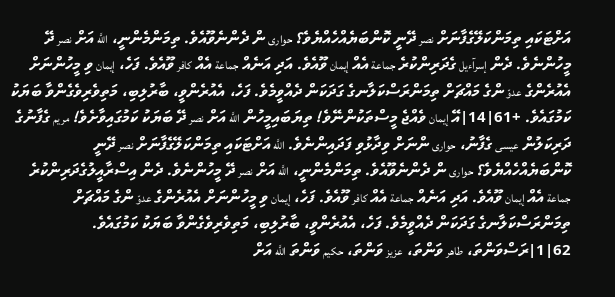އަށްޓަކައި ތިމަންކަލޭގެފާނަށް نصر ދޭނީ ކޮންބަޔެއްހެއްޔެވެ؟ حوارى ން ދެންނެވޫއެވެ. ތިމަންމެންނީ، اللَّه އަށް نصر ދޭ މީހުންނެވެ. ދެން إسرآءيل ގެދަރިންކުރެ جماعة އެއް إيمان ވޫއެވެ. އަދި އަނެއް جماعة އެއް كافر ވޫއެވެ. ފަހެ، إيمان ވި މީހުންނަށް އެއުރެންގެ عدوّ ންގެ މައްޗަށް ތިމަންރަސްކަލާނގެ ގަދަކަން ދެއްވީމެވެ. ފަހެ، އެއުރެންވީ، ބާރުލިބި، މަތިވެރިވެގެންވާ ބަޔަކު ކަމުގައެވެ. +61|14|އޭ إيمان ވެއްޖެ މީސްތަކުންނޭވެ! ތިޔަބައިމީހުން اللَّه އަށް نصر ދޭ ބަޔަކު ކަމުގައިވާށެވެ! مريم ގެފާނުގެ ދަރިކަލުން عيسى ގެފާނު، حوارى ންނަށް ވިދާޅުވި ފަދައިންނެވެ. اللَّه އަށްޓަކައި ތިމަންކަލޭގެފާނަށް نصر ދޭނީ ކޮންބަޔެއްހެއްޔެވެ؟ حوارى ން ދެންނެވޫއެވެ. ތިމަންމެންނީ، اللَّه އަށް نصر ދޭ މީހުންނެވެ. ދެން އިސްރާއީލުގެދަރިންކުރެ جماعة އެއް إيمان ވޫއެވެ. އަދި އަނެއް جماعة އެއް كافر ވޫއެވެ. ފަހެ، إيمان ވި މީހުންނަށް އެއުރެންގެ عدوّ ންގެ މައްޗަށް ތިމަންރަސްކަލާނގެ ގަދަކަން ދެއްވީމެވެ. ފަހެ، އެއުރެންވީ، ބާރުލިބި، މަތިވެރިވެގެންވާ ބަޔަކު ކަމުގައެވެ. 62|1|ރަސްވަންތަ، طاهر ވަންތަ، عزيز ވަންތަ، حكيم ވަންތަ اللَّه އަށް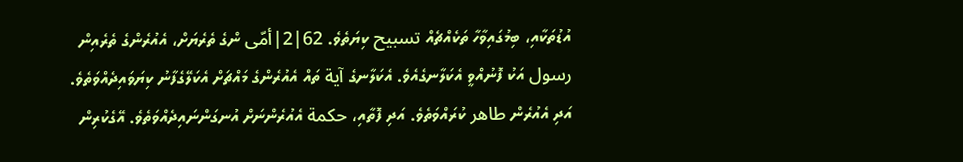އުޑުތަކާއި، ބިމުގައިވާހާ ތަކެއްޗެއް تسبيح ކިޔަތެވެ. 62|2|أمّى ންގެ ތެރެޔަށް، އެއުރެންގެ ތެރެއިން رسول އަކު ފޮނުއްވީ އެކަލާނގެއެވެ. އެކަލާނގެ آية ތައް އެއުރެންގެ މައްޗަށް އެކަލޭގެފާނު ކިޔަވައިދެއްވަތެވެ. އަދި އެއުރެން طاهر ކުރައްވަތެވެ. އަދި ފޮތާއި، حكمة އެއުރެންނަށް އުނގަންނައިދެއްވަތެވެ. އޭގެކުރިން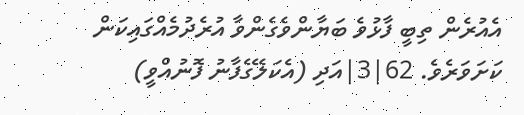އެއުރެން ތިބީ ފާޅުވެ ބަޔާންވެގެންވާ އުރެދުމެއްގައިކަން ކަށަވަރެވެ. 62|3|އަދި (އެކަލޭގެފާނު ފޮނުއްވީ)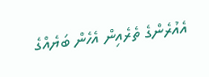އެއުރެންގެ ތެރެއިން އެހެން ބަޔެއްގެ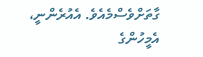ގާތަށްވެސްމެއެވެ. އެއުރެންނީ، އެމީހުންގެ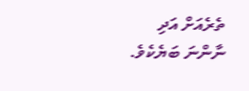ތެރެއަށް އަދި ނާންނަ ބަޔެކެވެ.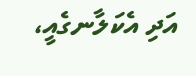އަދި އެކަލާނގެއީ،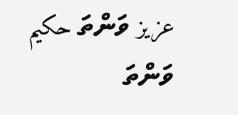عزيز ވަންތަ حكيم ވަންތަ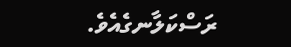ރަސްކަލާނގެއެވެ.